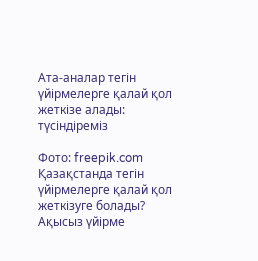Ата-аналар тегін үйірмелерге қалай қол жеткізе алады: түсіндіреміз

Фото: freepik.com
Қазақстанда тегін үйірмелерге қалай қол жеткізуге болады? Ақысыз үйірме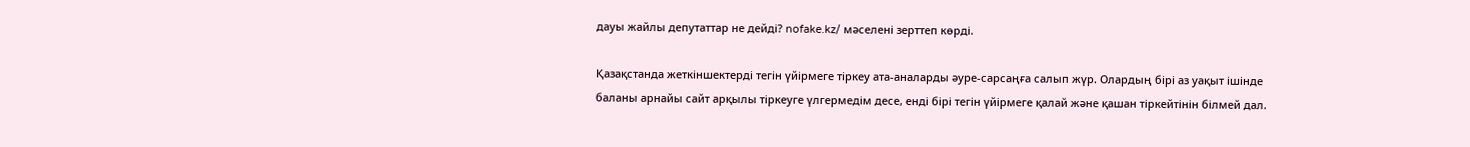дауы жайлы депутаттар не дейді? nofake.kz/ мәселені зерттеп көрді.

Қазақстанда жеткіншектерді тегін үйірмеге тіркеу ата-аналарды әуре-сарсаңға салып жүр. Олардың бірі аз уақыт ішінде баланы арнайы сайт арқылы тіркеуге үлгермедім десе, енді бірі тегін үйірмеге қалай және қашан тіркейтінін білмей дал.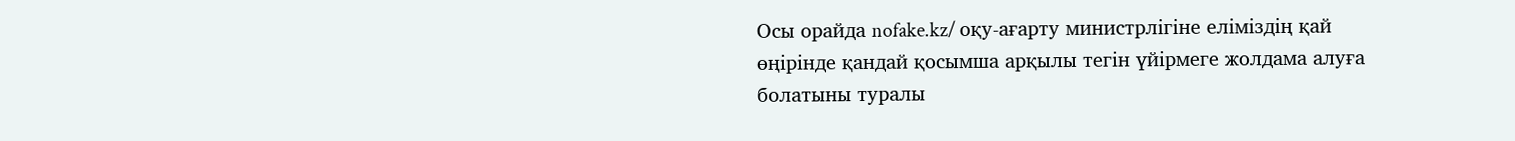Осы орайда nofake.kz/ оқу-ағарту министрлігіне еліміздің қай өңірінде қандай қосымша арқылы тегін үйірмеге жолдама алуға болатыны туралы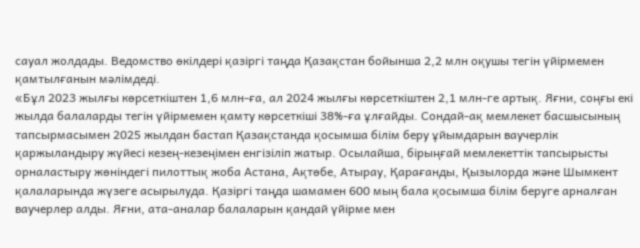сауал жолдады. Ведомство өкілдері қазіргі таңда Қазақстан бойынша 2,2 млн оқушы тегін үйірмемен қамтылғанын мәлімдеді.
«Бұл 2023 жылғы көрсеткіштен 1,6 млн-ға, ал 2024 жылғы көрсеткіштен 2,1 млн-ге артық. Яғни, соңғы екі жылда балаларды тегін үйірмемен қамту көрсеткіші 38%-ға ұлғайды. Сондай-ақ мемлекет басшысының тапсырмасымен 2025 жылдан бастап Қазақстанда қосымша білім беру ұйымдарын ваучерлік қаржыландыру жүйесі кезең-кезеңімен енгізіліп жатыр. Осылайша, бірыңғай мемлекеттік тапсырысты орналастыру жөніндегі пилоттық жоба Астана, Ақтөбе, Атырау, Қарағанды, Қызылорда және Шымкент қалаларында жүзеге асырылуда. Қазіргі таңда шамамен 600 мың бала қосымша білім беруге арналған ваучерлер алды. Яғни, ата-аналар балаларын қандай үйірме мен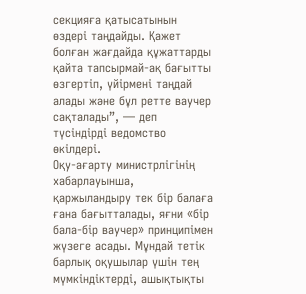секцияға қатысатынын өздері таңдайды. Қажет болған жағдайда құжаттарды қайта тапсырмай-ақ бағытты өзгертіп, үйірмені таңдай алады және бұл ретте ваучер сақталады”, — деп түсіндірді ведомство өкілдері.
Оқу-ағарту министрлігінің хабарлауынша, қаржыландыру тек бір балаға ғана бағытталады, яғни «бір бала-бір ваучер» принципімен жүзеге асады. Мұндай тетік барлық оқушылар үшін тең мүмкіндіктерді, ашықтықты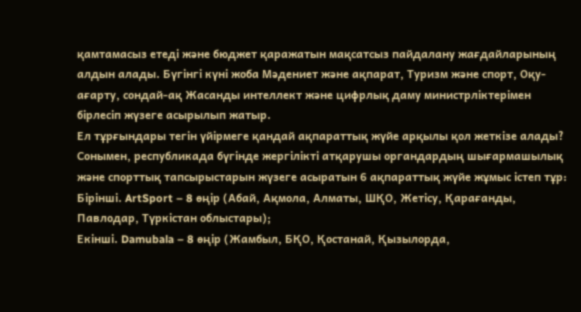қамтамасыз етеді және бюджет қаражатын мақсатсыз пайдалану жағдайларының алдын алады. Бүгінгі күні жоба Мәдениет және ақпарат, Туризм және спорт, Оқу-ағарту, сондай-ақ Жасанды интеллект және цифрлық даму министрліктерімен бірлесіп жүзеге асырылып жатыр.
Ел тұрғындары тегін үйірмеге қандай ақпараттық жүйе арқылы қол жеткізе алады?
Сонымен, республикада бүгінде жергілікті атқарушы органдардың шығармашылық және спорттық тапсырыстарын жүзеге асыратын 6 ақпараттық жүйе жұмыс істеп тұр:
Бірінші. ArtSport – 8 өңір (Абай, Ақмола, Алматы, ШҚО, Жетісу, Қарағанды, Павлодар, Түркістан облыстары);
Екінші. Damubala – 8 өңір (Жамбыл, БҚО, Қостанай, Қызылорда,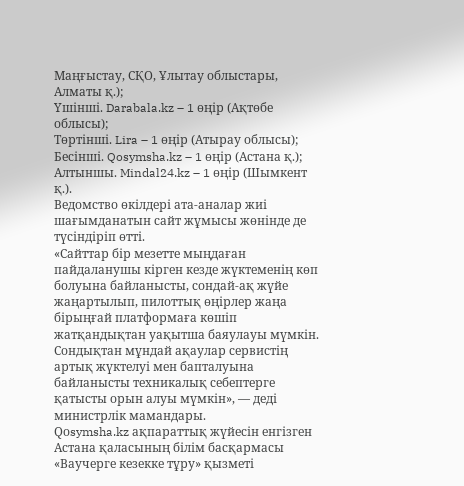Маңғыстау, СҚО, Ұлытау облыстары, Алматы қ.);
Үшінші. Darabala.kz – 1 өңір (Ақтөбе облысы);
Төртінші. Lira – 1 өңір (Атырау облысы);
Бесінші. Qosymsha.kz – 1 өңір (Астана қ.);
Алтыншы. Mindal24.kz – 1 өңір (Шымкент қ.).
Ведомство өкілдері ата-аналар жиі шағымданатын сайт жұмысы жөнінде де түсіндіріп өтті.
«Сайттар бір мезетте мыңдаған пайдаланушы кірген кезде жүктеменің көп болуына байланысты, сондай-ақ жүйе жаңартылып, пилоттық өңірлер жаңа бірыңғай платформаға көшіп жатқандықтан уақытша баяулауы мүмкін. Сондықтан мұндай ақаулар сервистің артық жүктелуі мен бапталуына байланысты техникалық себептерге қатысты орын алуы мүмкін», — деді министрлік мамандары.
Qоsymsha.kz ақпараттық жүйесін енгізген Астана қаласының білім басқармасы «Ваучерге кезекке тұру» қызметі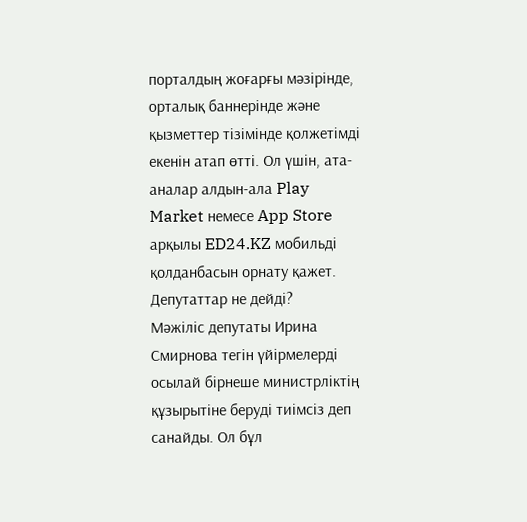порталдың жоғарғы мәзірінде, орталық баннерінде және қызметтер тізімінде қолжетімді екенін атап өтті. Ол үшін, ата-аналар алдын-ала Play Market немесе App Store арқылы ED24.KZ мобильді қолданбасын орнату қажет.
Депутаттар не дейді?
Мәжіліс депутаты Ирина Смирнова тегін үйірмелерді осылай бірнеше министрліктің құзырытіне беруді тиімсіз деп санайды. Ол бұл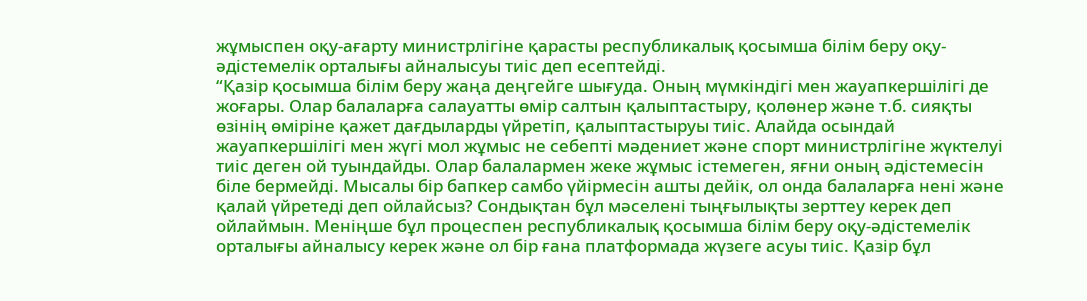жұмыспен оқу-ағарту министрлігіне қарасты республикалық қосымша білім беру оқу-әдістемелік орталығы айналысуы тиіс деп есептейді.
“Қазір қосымша білім беру жаңа деңгейге шығуда. Оның мүмкіндігі мен жауапкершілігі де жоғары. Олар балаларға салауатты өмір салтын қалыптастыру, қолөнер және т.б. сияқты өзінің өміріне қажет дағдыларды үйретіп, қалыптастыруы тиіс. Алайда осындай жауапкершілігі мен жүгі мол жұмыс не себепті мәдениет және спорт министрлігіне жүктелуі тиіс деген ой туындайды. Олар балалармен жеке жұмыс істемеген, яғни оның әдістемесін біле бермейді. Мысалы бір бапкер самбо үйірмесін ашты дейік, ол онда балаларға нені және қалай үйретеді деп ойлайсыз? Сондықтан бұл мәселені тыңғылықты зерттеу керек деп ойлаймын. Меніңше бұл процеспен республикалық қосымша білім беру оқу-әдістемелік орталығы айналысу керек және ол бір ғана платформада жүзеге асуы тиіс. Қазір бұл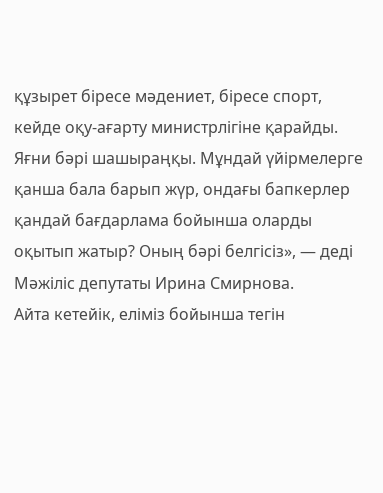құзырет біресе мәдениет, біресе спорт, кейде оқу-ағарту министрлігіне қарайды. Яғни бәрі шашыраңқы. Мұндай үйірмелерге қанша бала барып жүр, ондағы бапкерлер қандай бағдарлама бойынша оларды оқытып жатыр? Оның бәрі белгісіз», — деді Мәжіліс депутаты Ирина Смирнова.
Айта кетейік, еліміз бойынша тегін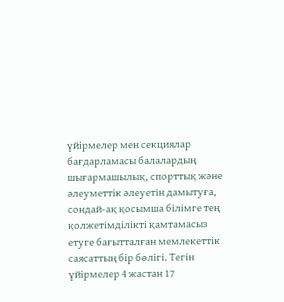үйірмелер мен секциялар бағдарламасы балалардың шығармашылық, спорттық және әлеуметтік әлеуетін дамытуға, сондай-ақ қосымша білімге тең қолжетімділікті қамтамасыз етуге бағытталған мемлекеттік саясаттың бір бөлігі. Тегін үйірмелер 4 жастан 17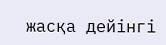жасқа дейінгі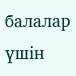балалар үшін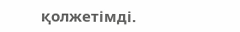қолжетімді.